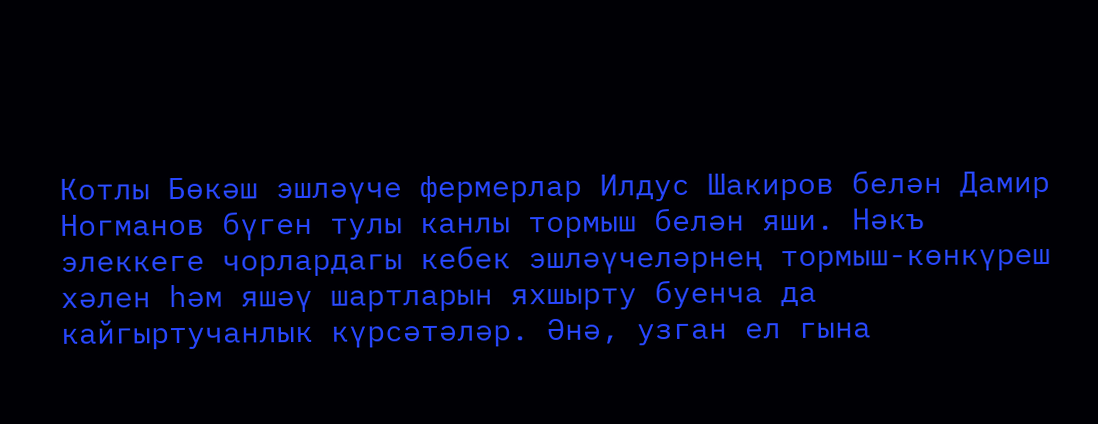Котлы Бөкәш эшләүче фермерлар Илдус Шакиров белән Дамир Ногманов бүген тулы канлы тормыш белән яши. Нәкъ элеккеге чорлардагы кебек эшләүчеләрнең тормыш-көнкүреш хәлен һәм яшәү шартларын яхшырту буенча да кайгыртучанлык күрсәтәләр. Әнә, узган ел гына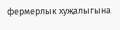фермерлык хуҗалыгына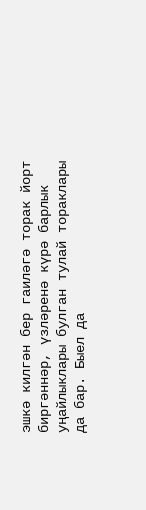эшкә килгән бер гаиләгә торак йорт биргәннәр, үзләренә күрә барлык уңайлыклары булган тулай тораклары да бар. Быел да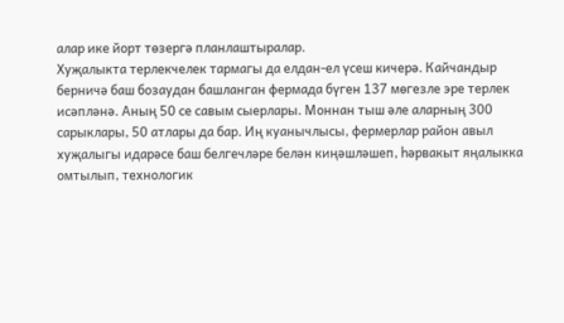алар ике йорт төзергә планлаштыралар.
Хуҗалыкта терлекчелек тармагы да елдан-ел үсеш кичерә. Кайчандыр берничә баш бозаудан башланган фермада бүген 137 мөгезле эре терлек исәпләнә. Аның 50 се савым сыерлары. Моннан тыш әле аларның 300 сарыклары, 50 атлары да бар. Иң куанычлысы, фермерлар район авыл хуҗалыгы идарәсе баш белгечләре белән киңәшләшеп, һәрвакыт яңалыкка омтылып, технологик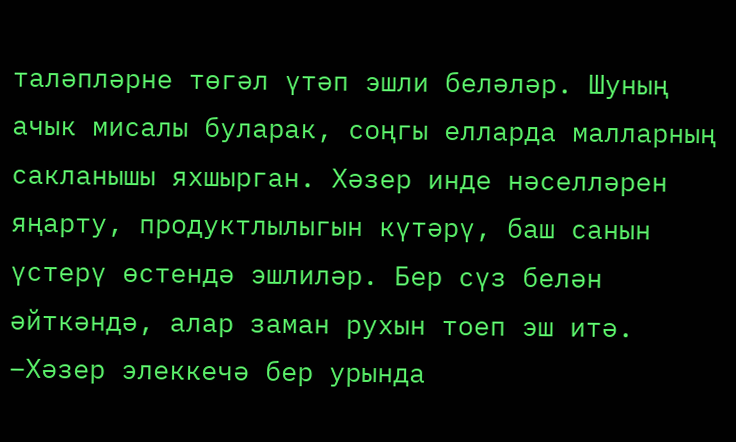таләпләрне төгәл үтәп эшли беләләр. Шуның ачык мисалы буларак, соңгы елларда малларның сакланышы яхшырган. Хәзер инде нәселләрен яңарту, продуктлылыгын күтәрү, баш санын үстерү өстендә эшлиләр. Бер сүз белән әйткәндә, алар заман рухын тоеп эш итә.
–Хәзер элеккечә бер урында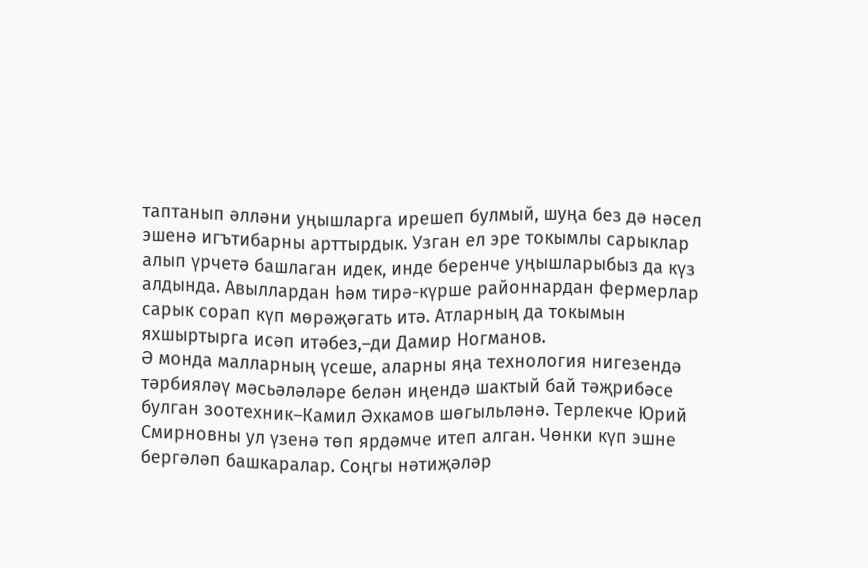таптанып әлләни уңышларга ирешеп булмый, шуңа без дә нәсел эшенә игътибарны арттырдык. Узган ел эре токымлы сарыклар алып үрчетә башлаган идек, инде беренче уңышларыбыз да күз алдында. Авыллардан һәм тирә-күрше районнардан фермерлар сарык сорап күп мөрәҗәгать итә. Атларның да токымын яхшыртырга исәп итәбез,–ди Дамир Ногманов.
Ә монда малларның үсеше, аларны яңа технология нигезендә тәрбияләү мәсьәләләре белән иңендә шактый бай тәҗрибәсе булган зоотехник–Камил Әхкамов шөгыльләнә. Терлекче Юрий Смирновны ул үзенә төп ярдәмче итеп алган. Чөнки күп эшне бергәләп башкаралар. Соңгы нәтиҗәләр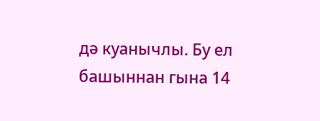дә куанычлы. Бу ел башыннан гына 14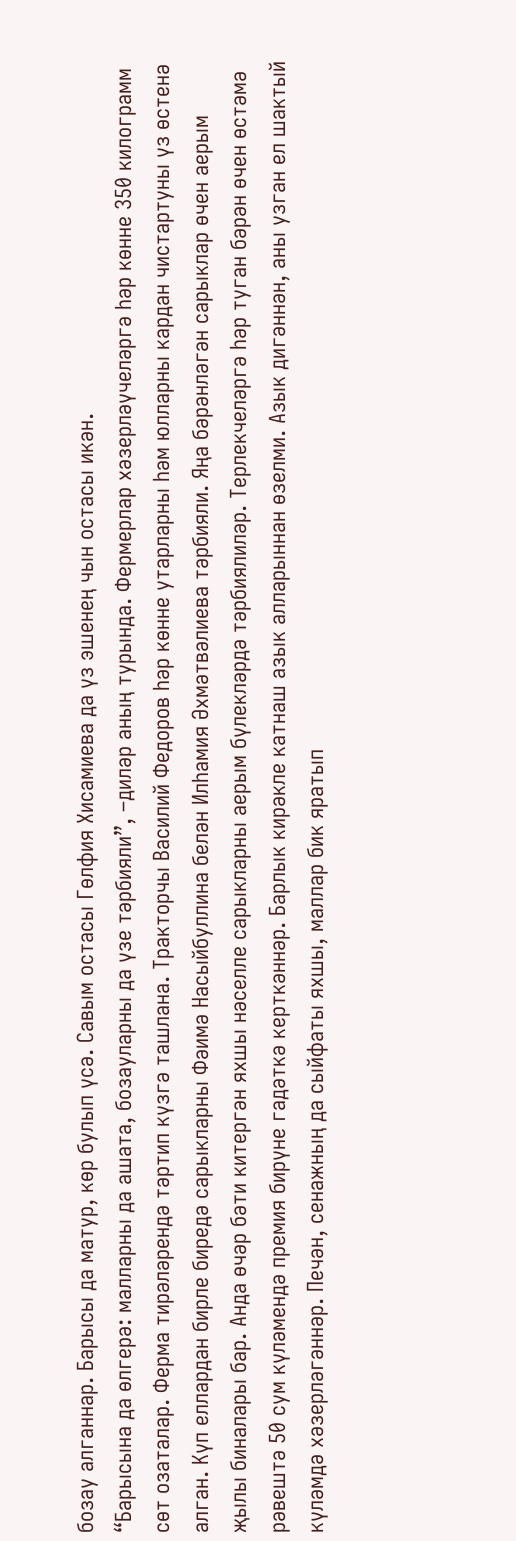бозау алганнар. Барысы да матур, көр булып үсә. Савым остасы Гөлфия Хисамиева да үз эшенең чын остасы икән.
“Барысына да өлгерә: малларны да ашата, бозауларны да үзе тәрбияли”, –диләр аның турында. Фермерлар хәзерләүчеләргә һәр көнне 350 килограмм сөт озаталар. Ферма тирәләрендә тәртип күзгә ташлана. Тракторчы Василий Федоров һәр көнне утарларны һәм юлларны кардан чистартуны үз өстенә алган. Күп еллардан бирле биредә сарыкларны Фәимә Насыйбуллина белән Илһамия Әхмәтвәлиева тәрбияли. Яңа бәрәнләгән сарыклар өчен аерым җылы биналары бар. Анда өчәр бәти китергән яхшы нәселле сарыкларны аерым бүлекләрдә тәрбиялиләр. Терлекчеләргә һәр туган бәрән өчен өстәмә рәвештә 50 сум күләмендә премия бирүне гадәткә керткәннәр. Барлык кирәкле катнаш азык алларыннан өзелми. Азык дигәннән, аны узган ел шактый күләмдә хәзерләгәннәр. Печән, сенажның да сыйфаты яхшы, маллар бик яратып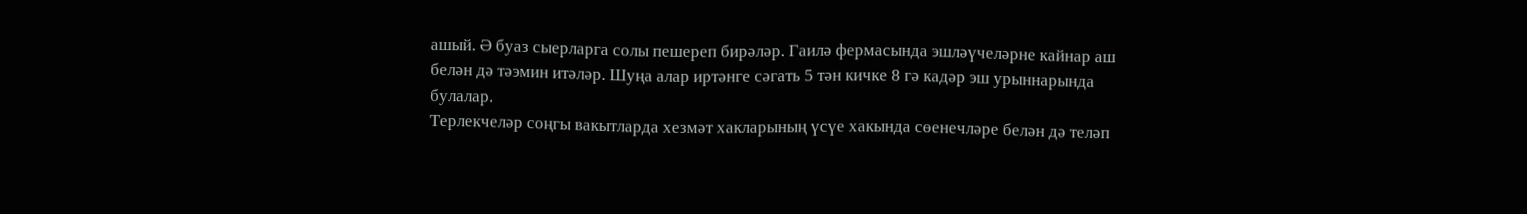ашый. Ә буаз сыерларга солы пешереп бирәләр. Гаилә фермасында эшләүчеләрне кайнар аш белән дә тәэмин итәләр. Шуңа алар иртәнге сәгать 5 тән кичке 8 гә кадәр эш урыннарында булалар.
Терлекчеләр соңгы вакытларда хезмәт хакларының үсүе хакында сөенечләре белән дә теләп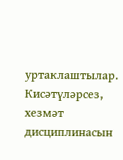уртаклаштылар. Кисәтүләрсез, хезмәт дисциплинасын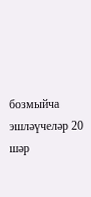бозмыйча эшләүчеләр 20 шәр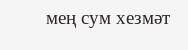мең сум хезмәт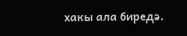хакы ала биредә.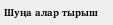Шуңа алар тырыш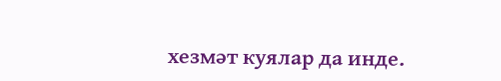хезмәт куялар да инде.